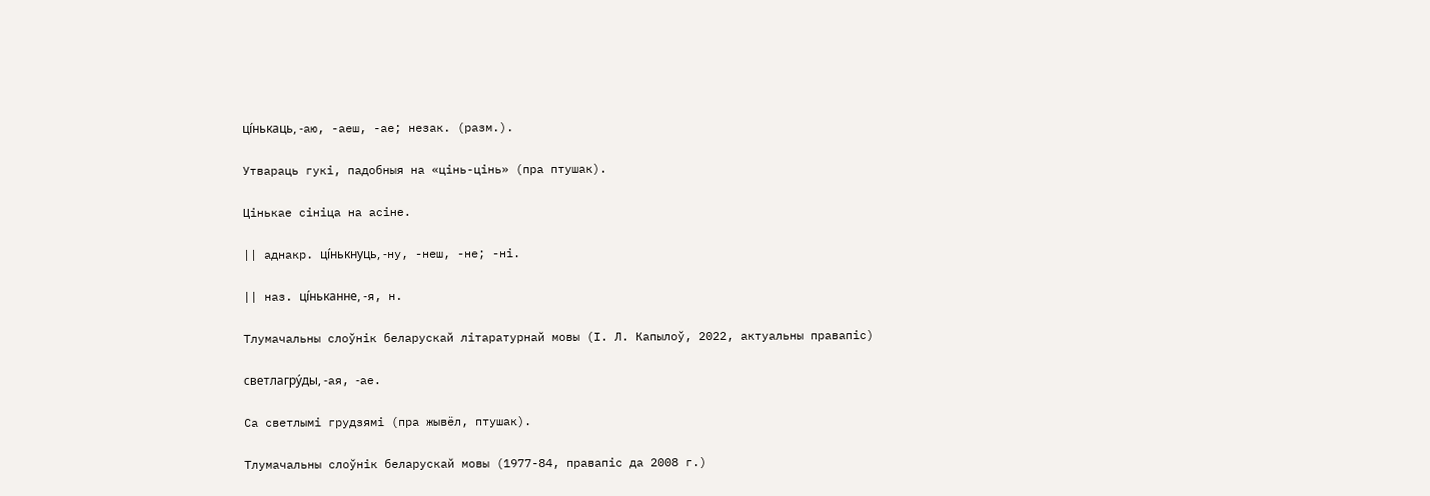ці́нькаць, -аю, -аеш, -ае; незак. (разм.).

Утвараць гукі, падобныя на «цінь-цінь» (пра птушак).

Цінькае сініца на асіне.

|| аднакр. ці́нькнуць, -ну, -неш, -не; -ні.

|| наз. ці́ньканне, -я, н.

Тлумачальны слоўнік беларускай літаратурнай мовы (І. Л. Капылоў, 2022, актуальны правапіс)

светлагру́ды, ‑ая, ‑ае.

Са светлымі грудзямі (пра жывёл, птушак).

Тлумачальны слоўнік беларускай мовы (1977-84, правапіс да 2008 г.)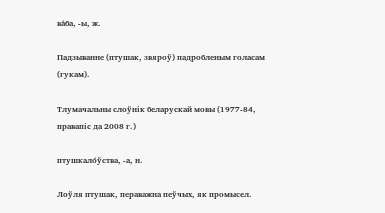ва́ба, ‑ы, ж.

Падзыванне (птушак, звяроў) падробленым голасам (гукам).

Тлумачальны слоўнік беларускай мовы (1977-84, правапіс да 2008 г.)

птушкало́ўства, ‑а, н.

Лоўля птушак, пераважна пеўчых, як промысел.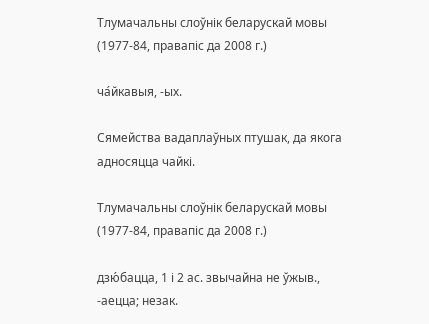Тлумачальны слоўнік беларускай мовы (1977-84, правапіс да 2008 г.)

ча́йкавыя, ‑ых.

Сямейства вадаплаўных птушак, да якога адносяцца чайкі.

Тлумачальны слоўнік беларускай мовы (1977-84, правапіс да 2008 г.)

дзю́бацца, 1 і 2 ас. звычайна не ўжыв., -аецца; незак.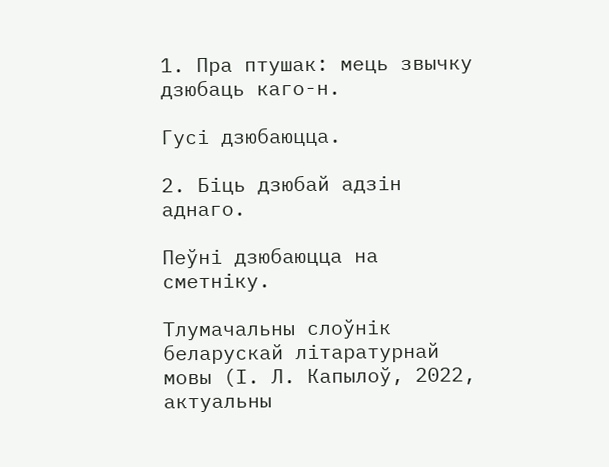1. Пра птушак: мець звычку дзюбаць каго-н.

Гусі дзюбаюцца.

2. Біць дзюбай адзін аднаго.

Пеўні дзюбаюцца на сметніку.

Тлумачальны слоўнік беларускай літаратурнай мовы (І. Л. Капылоў, 2022, актуальны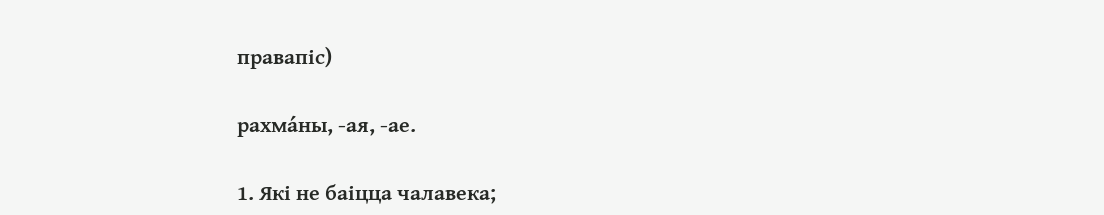правапіс)

рахма́ны, -ая, -ае.

1. Які не баіцца чалавека;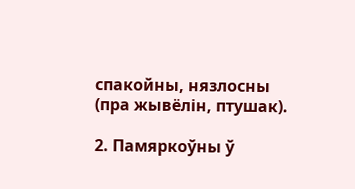спакойны, нязлосны (пра жывёлін, птушак).

2. Памяркоўны ў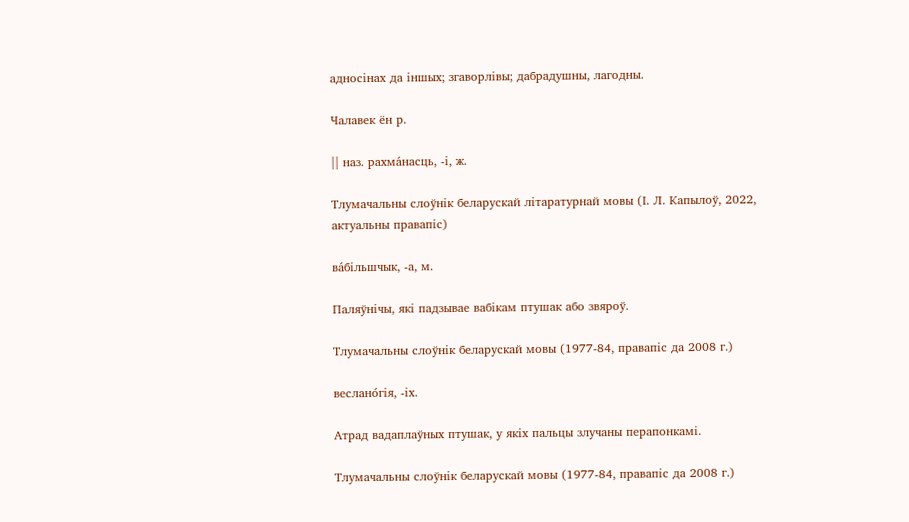адносінах да іншых; згаворлівы; дабрадушны, лагодны.

Чалавек ён р.

|| наз. рахма́насць, -і, ж.

Тлумачальны слоўнік беларускай літаратурнай мовы (І. Л. Капылоў, 2022, актуальны правапіс)

ва́більшчык, ‑а, м.

Паляўнічы, які падзывае вабікам птушак або звяроў.

Тлумачальны слоўнік беларускай мовы (1977-84, правапіс да 2008 г.)

веслано́гія, ‑іх.

Атрад вадаплаўных птушак, у якіх пальцы злучаны перапонкамі.

Тлумачальны слоўнік беларускай мовы (1977-84, правапіс да 2008 г.)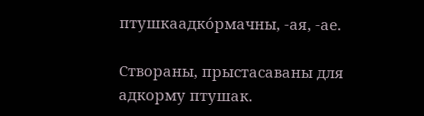птушкаадко́рмачны, ‑ая, ‑ае.

Створаны, прыстасаваны для адкорму птушак.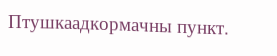Птушкаадкормачны пункт.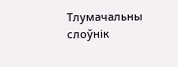Тлумачальны слоўнік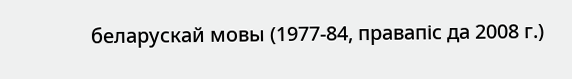беларускай мовы (1977-84, правапіс да 2008 г.)